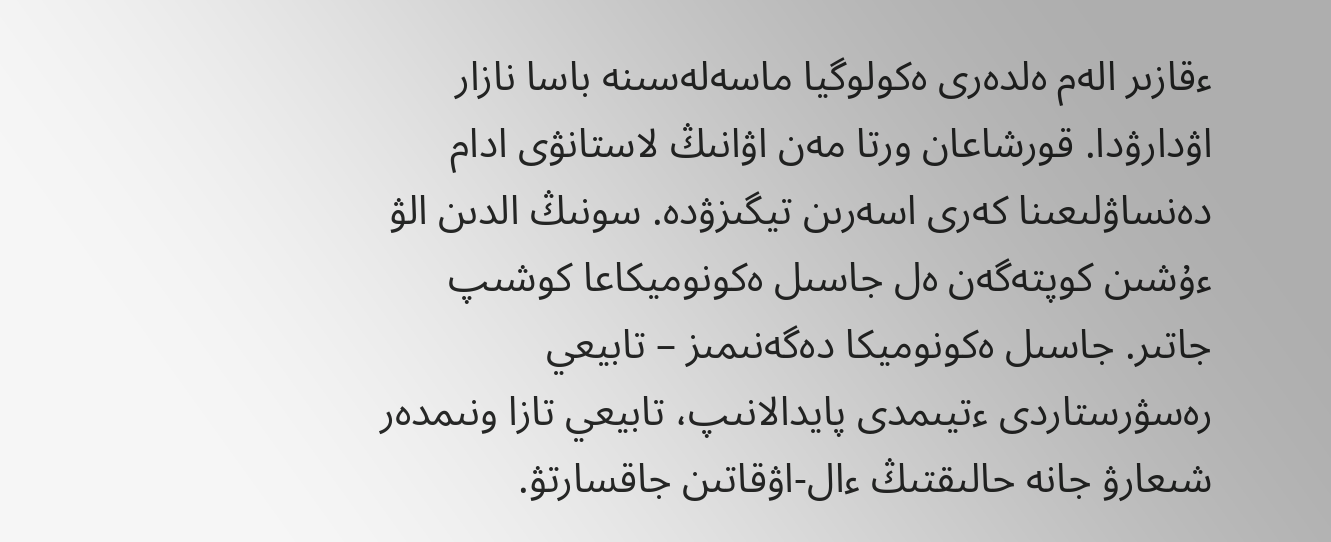ءقازىر الەم ەلدەرى ەكولوگيا ماسەلەسىنە باسا نازار اۋدارۋدا. قورشاعان ورتا مەن اۋانىڭ لاستانۋى ادام دەنساۋلىعىنا كەرى اسەرىن تيگىزۋدە. سونىڭ الدىن الۋ ءۇشىن كوپتەگەن ەل جاسىل ەكونوميكاعا كوشىپ جاتىر. جاسىل ەكونوميكا دەگەنىمىز – تابيعي رەسۋرستاردى ءتيىمدى پايدالانىپ، تابيعي تازا ونىمدەر شىعارۋ جانە حالىقتىڭ ءال-اۋقاتىن جاقسارتۋ.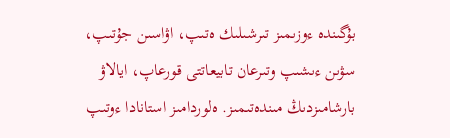بۇگىندە ءوزىمىز تىرشىلىك ەتىپ، اۋاسىن جۇتىپ، سۋىن ءىشىپ وتىرعان تابيعاتتى قورعاپ، ايالاۋ بارشامىزدىڭ مىندەتىمىز. ەلوردامىز استانادا ءوتىپ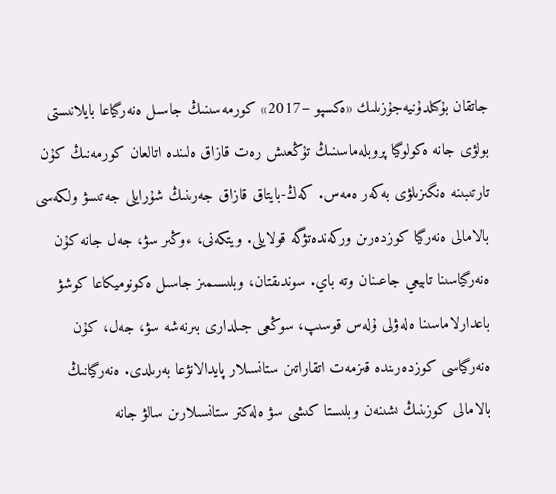جاتقان بۇكىلدۇنيەجۇزىلىك «ەكسپو –2017» كورمەسىنىڭ جاسىل ەنەرگياعا بايلانىستى بولۋى جانە ەكولوگيا پروبلەماسىنىڭ تۇڭعىش رەت قازاق ەلىندە اتالعان كورمەنىڭ كۇن تارتىبىنە ەنگىزىلۋى بەكەر ەمەس. كەڭ-بايتاق قازاق جەرىنىڭ شۇرايلى جەتىسۋ ولكەسى بالامالى ەنەرگيا كوزدەرىن وركەندەتۋگە قولايلى. ويتكەنى، ءوڭىر سۋ، جەل جانە كۇن ەنەرگياسىنا تابيعي جاعىنان وتە باي. سوندىقتان، وبلىسىمىز جاسىل ەكونوميكاعا كوشۋ باعدارلاماسىنا ەلەۋلى ۇلەس قوسىپ، سوڭعى جىلدارى بىرنەشە سۋ، جەل، كۇن ەنەرگياسى كوزدەرىندە قىزمەت اتقاراتىن ستانسىلار پايدالانۋعا بەرىلدى. ەنەرگيانىڭ بالامالى كوزىنىڭ ىشىنەن وبلىستا كىشى سۋ ەلەكتر ستانسىلارىن سالۋ جانە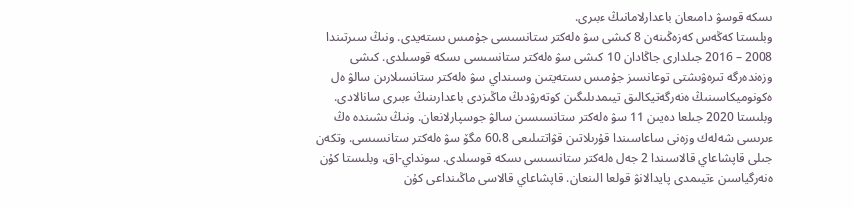ىسكە قوسۋ دامىعان باعدارلامانىڭ ءبىرى.
وبلىستا كەڭەس كەزەڭىنەن 8 كىشى سۋ ەلەكتر ستانسىسى جۇمىس ىستەيدى. ونىڭ سىرتىندا 2008 – 2016 جىلدارى جاڭادان 10 كىشى سۋ ەلەكتر ستانسىسى ىسكە قوسىلدى. كىشى وزەندەرگە تىرەۋىشتى توعانسىز جۇمىس ىستەيتىن وسىنداي سۋ ەلەكتر ستانسىلارىن سالۋ ەل ەكونوميكاسىنىڭ ەنەرگەتيكالىق تيىمدىلىگىن كوتەرۋدىڭ ماڭىزدى باعدارىنىڭ ءبىرى سانالادى. وبلىستا 2020 جىلعا دەيىن 11 سۋ ەلەكتر ستانسىسىن سالۋ جوسپارلانعان. ونىڭ ىشىندە ەڭ ءىرىسى شەلەك وزەنى ساعاسىندا قۇرىلاتىن قۋاتتىلىعى 60،8 مگۆ سۋ ەلەكتر ستانسىسى. وتكەن جىلى قاپشاعاي قالاسىندا 2 جەل ەلەكتر ستانسىسى ىسكە قوسىلدى. سونداي-اق، وبلىستا كۇن ەنەرگياسىن ءتيىمدى پايدالانۋ قولعا الىنعان. قاپشاعاي قالاسى ماڭىنداعى كۇن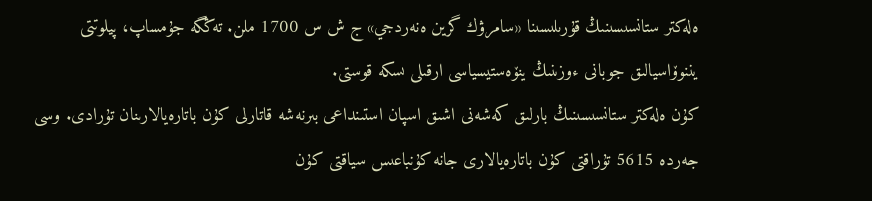ەلەكتر ستانسىسىنىڭ قۇرىلىسىنا «سامرۋك گرين ەنەردجي» ج ش س 1700 ملن. تەڭگە جۇمساپ، پيلوتتى يننوۆاسيالىق جوبانى ءوزىنىڭ ينۆەستيسياسى ارقىلى ىسكە قوستى.
كۇن ەلەكتر ستانسىسىنىڭ بارلىق كەشەنى اشىق اسپان استىنداعى بىرنەشە قاتارلى كۇن باتارەيالارىنان تۇرادى. وسى جەردە 5615 تۇراقتى كۇن باتارەيالارى جانە كۇنباعىس سياقتى كۇن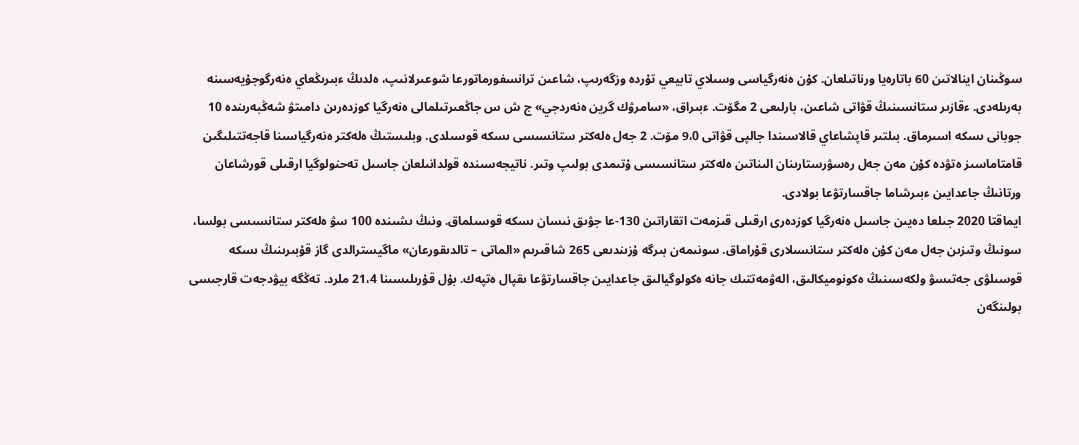سوڭىنان اينالاتىن 60 باتارەيا ورناتىلعان. كۇن ەنەرگياسى وسىلاي تابيعي تۇردە وزگەرىپ، شاعىن ترانسفورماتورعا شوعىرلانىپ، ەلدىڭ ءبىرىڭعاي ەنەرگوجۇيەسىنە بەرىلەدى. ءقازىر ستانسىنىڭ قۋاتى شاعىن، بارلىعى 2 مگۆت. ءبىراق، «سامرۋك گرين ەنەردجي» ج ش س جاڭعىرتىلمالى ەنەرگيا كوزدەرىن دامىتۋ شەڭبەرىندە 10 جوبانى ىسكە اسىرماق. بىلتىر قاپشاعاي قالاسىندا جالپى قۋاتى 9،0 مۆت. 2 جەل ەلەكتر ستانسىسى ىسكە قوسىلدى. وبلىستىڭ ەلەكتر ەنەرگياسىنا قاجەتتىلىگىن قامتاماسىز ەتۋدە كۇن مەن جەل رەسۋرستارىنان الىناتىن ەلەكتر ستانسىسى ۇتىمدى بولىپ وتىر. ناتيجەسىندە قولدانىلعان جاسىل تەحنولوگيا ارقىلى قورشاعان ورتانىڭ جاعدايىن ءبىرشاما جاقسارتۋعا بولادى.
ايماقتا 2020 جىلعا دەيىن جاسىل ەنەرگيا كوزدەرى ارقىلى قىزمەت اتقاراتىن 130-عا جۋىق نىسان ىسكە قوسىلماق. ونىڭ ىشىندە 100 سۋ ەلەكتر ستانسىسى بولسا، سونىڭ وتىزىن جەل مەن كۇن ەلەكتر ستانسىلارى قۇراماق. سونىمەن بىرگە ۇزىندىعى 265 شاقىرىم «الماتى – تالدىقورعان» ماگيسترالدى گاز قۇبىرىنىڭ ىسكە قوسىلۋى جەتىسۋ ولكەسىنىڭ ەكونوميكالىق، الەۋمەتتىك جانە ەكولوگيالىق جاعدايىن جاقسارتۋعا ىقپال ەتپەك. بۇل قۇرىلىسىنا 21،4 ملرد. تەڭگە بيۋدجەت قارجىسى بولىنگەن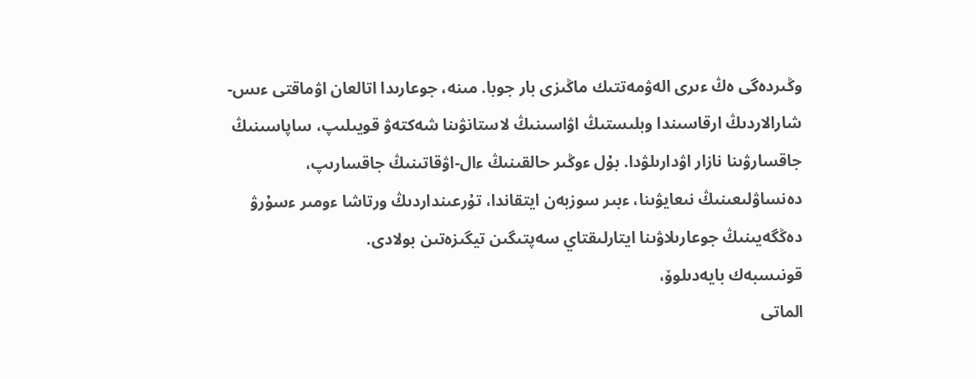وڭىردەگى ەڭ ءىرى الەۋمەتتىك ماڭىزى بار جوبا. مىنە، جوعارىدا اتالعان اۋماقتى ءىس-شارالاردىڭ ارقاسىندا وبلىستىڭ اۋاسىنىڭ لاستانۋىنا شەكتەۋ قويىلىپ، ساپاسىنىڭ جاقسارۋىنا نازار اۋدارىلۋدا. بۇل ءوڭىر حالقىنىڭ ءال-اۋقاتىنىڭ جاقسارىپ، دەنساۋلىعىنىڭ نىعايۋىنا، ءبىر سوزبەن ايتقاندا، تۇرعىنداردىڭ ورتاشا ءومىر ءسۇرۋ دەڭگەيىنىڭ جوعارىلاۋىنا ايتارلىقتاي سەپتىگىن تيگىزەتىن بولادى.
قونىسبەك بايەدىلوۆ،
الماتى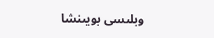وبلىسى بويىنشا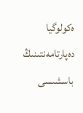ەكولوگيا دەپارتامەنتىنىڭ باسشىسى